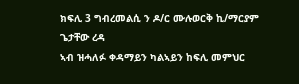ክፍሊ 3 ግብረመልሲ ን ዶ/ር ሙሉወርቅ ኪ/ማርያም
ጌታቸው ረዳ
ኣብ ዝሓለፉ ቀዳማይን ካልኣይን ከፍሊ መምህር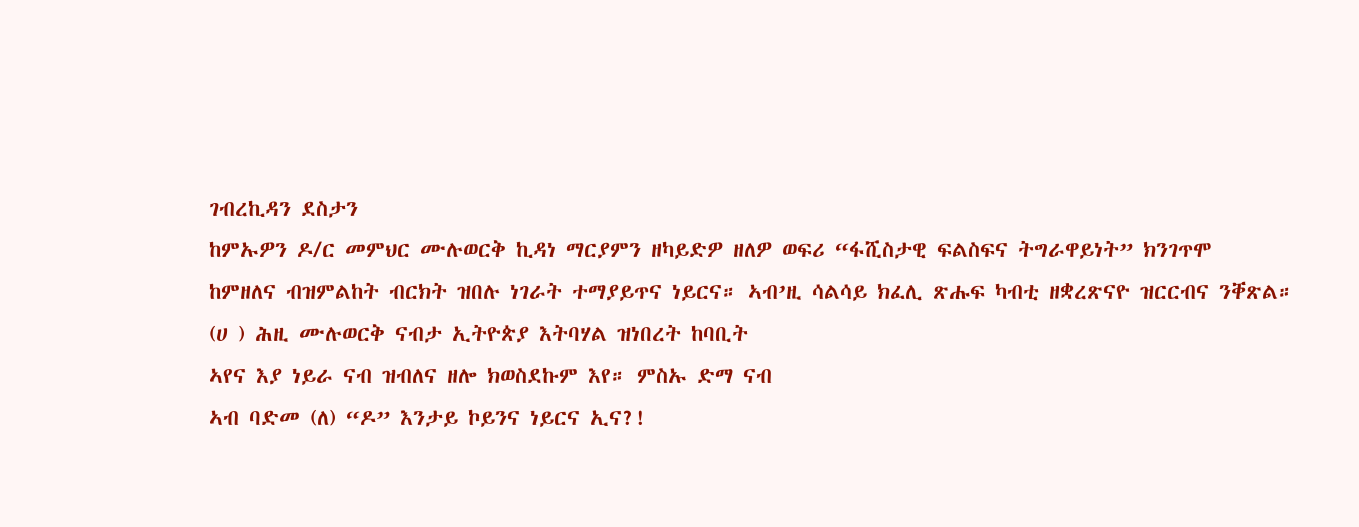ገብረኪዳን ደስታን
ከምኡዎን ዶ/ር መምህር ሙሉወርቅ ኪዳነ ማርያምን ዘካይድዎ ዘለዎ ወፍሪ “ፋሺስታዊ ፍልስፍና ትግራዋይነት” ክንገጥሞ
ከምዘለና ብዝምልከት ብርክት ዝበሉ ነገራት ተማያይጥና ነይርና። ኣብ’ዚ ሳልሳይ ክፈሊ ጽሑፍ ካብቲ ዘቋረጽናዮ ዝርርብና ንቐጽል።
(ሀ ) ሕዚ ሙሉወርቅ ናብታ ኢትዮጵያ እትባሃል ዝነበረት ከባቢት
ኣየና እያ ነይራ ናብ ዝብለና ዘሎ ክወስደኩም እየ። ምስኡ ድማ ናብ
ኣብ ባድመ (ለ) “ዶ” እንታይ ኮይንና ነይርና ኢና?!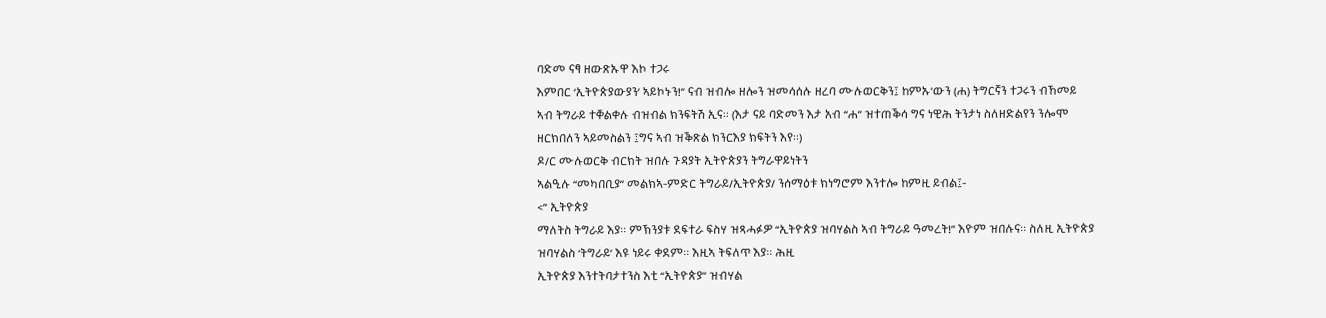ባድመ ናፃ ዘውጽኡዋ እኮ ተጋሩ
እምበር ‘ኢትዮጵያውያን’ ኣይኮኑን!” ናብ ዝብሎ ዘሎን ዝመሳሰሉ ዘረባ ሙሉወርቅን፤ ከምኡ’ውን (ሐ) ትግርኛን ተጋሩን ብኸመይ
ኣብ ትግራይ ተቐልቀሉ ብዝብል ክንፍትሽ ኢና። (እታ ናይ ባድመን እታ አብ “ሐ” ዝተጠቕሳ ግና ነዊሕ ትንታነ ስለዘድልየን ንሎሞ
ዘርክበለን ኣይመስልን ፤ግና ኣብ ዝቕጽል ክንርእያ ክፍትን እየ።)
ዶ/ር ሙሉወርቅ ብርክት ዝበሉ ጉዳያት ኢትዮጵያን ትግራዋይነትን
ኣልዒሉ “መካበቢያ” መልክኣ-ምድር ትግራይ/ኢትዮጵያ/ ንሰማዕቱ ክነግሮም እንተሎ ከምዚ ይብል፤-
<” ኢትዮጵያ
ማለትስ ትግራይ እያ። ምኽንያቱ ደፍተራ ፍስሃ ዝጻሓፉዎ “ኢትዮጵያ ዝባሃልስ ኣብ ትግራይ ዓመረት!” እዮም ዝበሉና። ስለዚ ኢትዮጵያ
ዝባሃልስ ‘ትግራይ’ እዩ ነይሩ ቀደም። እዚኣ ትፍለጥ እያ። ሕዚ
ኢትዮጵያ እንተትባታተንስ እቲ “ኢትዮጵያ” ዝብሃል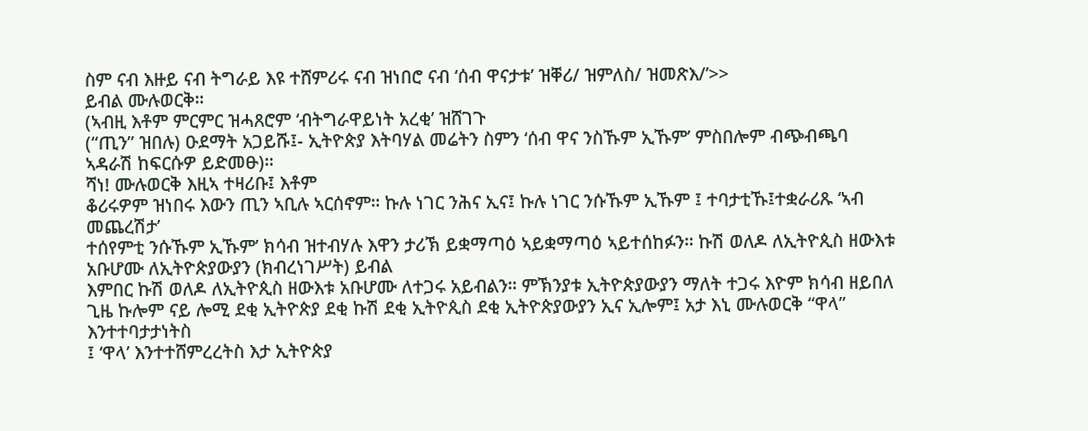ስም ናብ እዙይ ናብ ትግራይ እዩ ተሸምሪሩ ናብ ዝነበሮ ናብ ‘ሰብ ዋናታቱ’ ዝቐሪ/ ዝምለስ/ ዝመጽእ/’>>
ይብል ሙሉወርቅ።
(ኣብዚ እቶም ምርምር ዝሓጸሮም ‘ብትግራዋይነት አረቂ’ ዝሸገጉ
(“ጢን” ዝበሉ) ዑደማት አጋይሹ፤- ኢትዮጵያ እትባሃል መሬትን ስምን ‘ሰብ ዋና ንስኹም ኢኹም’ ምስበሎም ብጭብጫባ
ኣዳራሽ ከፍርሱዎ ይድመፁ)።
ሻነ! ሙሉወርቅ እዚኣ ተዛሪቡ፤ እቶም
ቆሪሩዎም ዝነበሩ እውን ጢን ኣቢሉ ኣርሰኖም። ኩሉ ነገር ንሕና ኢና፤ ኩሉ ነገር ንሱኹም ኢኹም ፤ ተባታቲኹ፤ተቋራሪጹ ‘ኣብ መጨረሽታ’
ተሰየምቲ ንሱኹም ኢኹም’ ክሳብ ዝተብሃሉ እዋን ታሪኽ ይቋማጣዕ ኣይቋማጣዕ ኣይተሰከፉን። ኩሽ ወለዶ ለኢትዮጲስ ዘውእቱ አቡሆሙ ለኢትዮጵያውያን (ክብረነገሥት) ይብል
እምበር ኩሽ ወለዶ ለኢትዮጲስ ዘውእቱ አቡሆሙ ለተጋሩ አይብልን። ምኽንያቱ ኢትዮጵያውያን ማለት ተጋሩ እዮም ክሳብ ዘይበለ
ጊዜ ኩሎም ናይ ሎሚ ደቂ ኢትዮጵያ ደቂ ኩሽ ደቂ ኢትዮጲስ ደቂ ኢትዮጵያውያን ኢና ኢሎም፤ አታ እኒ ሙሉወርቅ “ዋላ” እንተተባታታነትስ
፤ ‘ዋላ’ እንተተሸምረረትስ እታ ኢትዮጵያ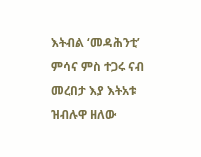እትብል ‘መዳሕንቲ’ ምሳና ምስ ተጋሩ ናብ መረበታ እያ እትአቱ ዝብሉዋ ዘለው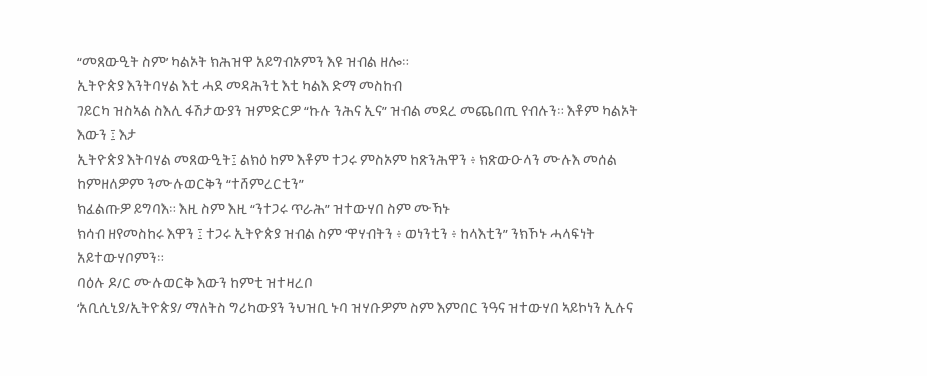“መጸውዒት ስም’ ካልኦት ክሕዝዋ አይግብኦምን እዩ ዝብል ዘሎ።
ኢትዮጵያ እንትባሃል እቲ ሓደ መዳሕንቲ እቲ ካልእ ድማ መስከብ
ገይርካ ዝስኣል ስእሊ ፋሽታውያን ዝምድርዎ “ኩሉ ንሕና ኢና” ዝብል መደረ መጨበጢ የብሉን። እቶም ካልኦት እውን ፤ እታ
ኢትዮጵያ እትባሃል መጸውዒት፤ ልክዕ ከም እቶም ተጋሩ ምስኦም ከጽንሕዋን ፥ ክጽውዑላን ሙሉእ መሰል ከምዘለዎም ንሙሉወርቅን “ተሸምረርቲን”
ክፈልጡዎ ይግባእ። እዚ ስም እዚ “ንተጋሩ ጥራሕ” ዝተውሃበ ስም ሙኻኑ
ክሳብ ዘየመስከሩ እዋን ፤ ተጋሩ ኢትዮጵያ ዝብል ስም ‘ዋሃብትን ፥ ወነንቲን ፥ ከላእቲን” ንክኾኑ ሓላፍነት አይተውሃቦምን።
ባዕሉ ዶ/ር ሙሉወርቅ እውን ከምቲ ዝተዛረቦ
‘አቢሲኒያ/ኢትዮጵያ/ ማለትስ ግሪካውያን ንህዝቢ ኑባ ዝሃቡዎም ስም እምበር ንዓና ዝተውሃበ ኣይኮነን ኢሉና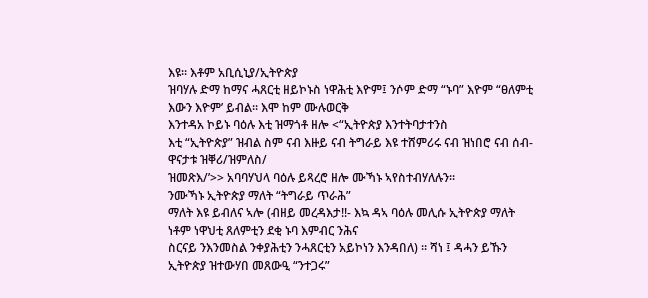እዩ። እቶም አቢሲኒያ/ኢትዮጵያ
ዝባሃሉ ድማ ከማና ሓጸርቲ ዘይኮኑስ ነዋሕቲ እዮም፤ ንሶም ድማ “ኑባ” እዮም “ፀለምቲ እውን እዮም’ ይብል። እሞ ከም ሙሉወርቅ
እንተዳአ ኮይኑ ባዕሉ እቲ ዝማጎቶ ዘሎ <“ኢትዮጵያ እንተትባታተንስ
እቲ “ኢትዮጵያ” ዝብል ስም ናብ እዙይ ናብ ትግራይ እዩ ተሸምሪሩ ናብ ዝነበሮ ናብ ሰብ-ዋናታቱ ዝቐሪ/ዝምለስ/
ዝመጽእ/’>> አባባሃህላ ባዕሉ ይጻረሮ ዘሎ ሙኻኑ ኣየስተብሃለሉን።
ንሙኻኑ ኢትዮጵያ ማለት “ትግራይ ጥራሕ”
ማለት እዩ ይብለና ኣሎ (ብዘይ መረዳእታ!!- እኳ ዳኣ ባዕሉ መሊሱ ኢትዮጵያ ማለት ነቶም ነዋህቲ ጸለምቲን ደቂ ኑባ እምብር ንሕና
ስርናይ ንእንመስል ንቀያሕቲን ንሓጸርቲን አይኮነን እንዳበለ) ። ሻነ ፤ ዳሓን ይኹን ኢትዮጵያ ዝተውሃበ መጸውዒ “ንተጋሩ”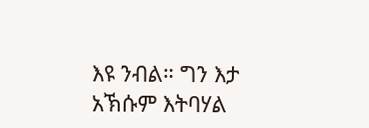እዩ ንብል። ግን እታ አኽሱም እትባሃል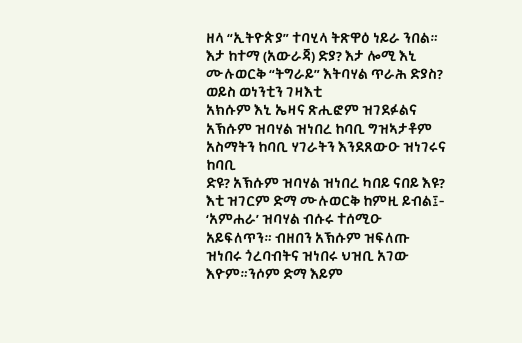ዘላ “ኢትዮጵያ” ተባሂላ ትጽዋዕ ነይራ ንበል። እታ ከተማ (አውራጃ) ድያ? እታ ሎሚ እኒ
ሙሉወርቅ “ትግራይ” እትባሃል ጥራሕ ድያስ? ወይስ ወነንቲን ገዛእቲ
አክሱም እኒ ኤዛና ጽሒፎም ዝገደፉልና አኽሱም ዝባሃል ዝነበረ ከባቢ ግዝኣታቶም አስማትን ከባቢ ሃገራትን እንደጸውዑ ዝነገሩና ከባቢ
ድዩ? አኽሱም ዝባሃል ዝነበረ ካበይ ናበይ እዩ?
እቲ ዝገርም ድማ ሙሉወርቅ ከምዚ ይብል፤-
‘አምሐራ’ ዝባሃል ብሱሩ ተሰሚዑ አይፍለጥን። ብዘበን አኽሱም ዝፍለጡ
ዝነበሩ ጎረባብትና ዝነበሩ ህዝቢ አገው እዮም።ንሶም ድማ እይም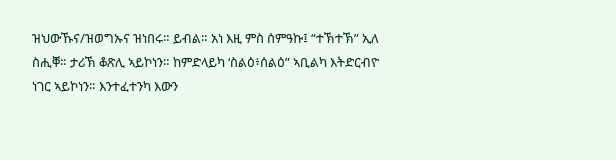ዝህውኹና/ዝወግኡና ዝነበሩ። ይብል። አነ እዚ ምስ ሰምዓኩ፤ “ተኽተኽ” ኢለ ስሒቐ። ታሪኽ ቆጽሊ ኣይኮነን። ከምድላይካ ‘ስልዕ፥ሰልዕ” ኣቢልካ እትድርብዮ ነገር ኣይኮነን። እንተፈተንካ እውን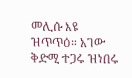መሊሱ እዩ ዝጥጥዕ። አገው ቅድሚ ተጋሩ ዝነበሩ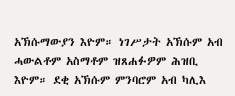አኽሱማውያን እዮም። ነገሥታት አኽሱም አብ ሓውልቶም አስማቶም ዝጸሐፉዎም ሕዝቢ
እዮም። ደቂ አኽሱም ምንባሮም አብ ካሊእ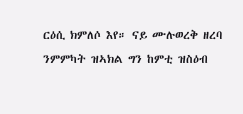ርዕሲ ክምለሶ እየ። ናይ ሙሉወረቅ ዘረባ ንምምካት ዝኣክል ግን ከምቲ ዝስዕብ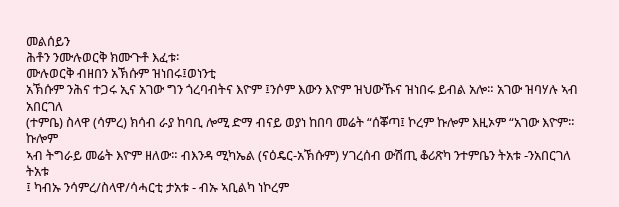መልሰይን
ሕቶን ንሙሉወርቅ ክሙጉቶ እፈቱ፡
ሙሉወርቅ ብዘበን አኽሱም ዝነበሩ፤ወነንቲ
አኽሱም ንሕና ተጋሩ ኢና አገው ግን ጎረባብትና እዮም ፤ንሶም እውን እዮም ዝህውኹና ዝነበሩ ይብል አሎ። አገው ዝባሃሉ ኣብ አበርገለ
(ተምቤ) ስላዋ (ሳምረ) ክሳብ ራያ ከባቢ ሎሚ ድማ ብናይ ወያነ ከበባ መሬት “ሰቖጣ፤ ኮረም ኩሎም እዚኦም “አገው እዮም። ኩሎም
ኣብ ትግራይ መሬት እዮም ዘለው። ብእንዳ ሚካኤል (ናዕዴር-አኽሱም) ሃገረሰብ ውሽጢ ቆሪጽካ ንተምቤን ትአቱ -ንአበርገለ ትአቱ
፤ ካብኡ ንሳምረ/ስላዋ/ሳሓርቲ ታአቱ - ብኡ ኣቢልካ ነኮረም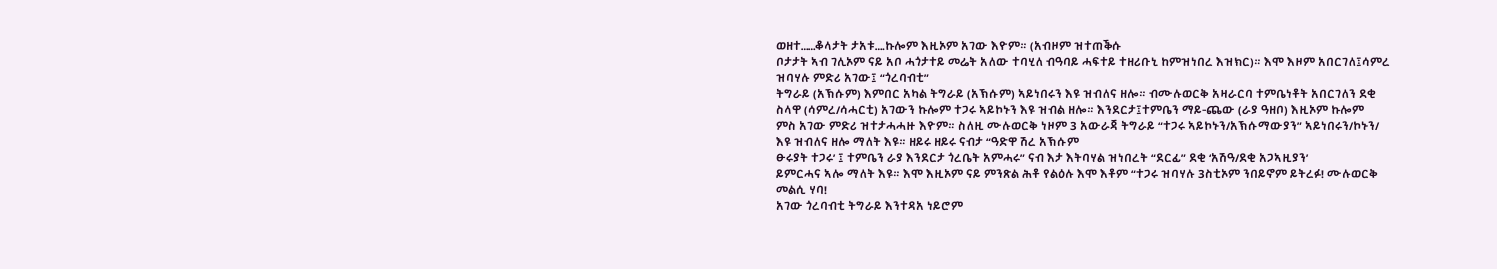ወዘተ……ቆላታት ታአቱ….ኩሎም እዚኦም አገው እዮም። (አብዞም ዝተጠቕሱ
ቦታታት ኣብ ገሊኦም ናይ አቦ ሓጎታተይ መሬት አለው ተባሂለ ብዓባይ ሓፍተይ ተዘሪቡኒ ከምዝነበረ እዝክር)። እሞ እዞም አበርገለ፤ሳምረ
ዝባሃሉ ምድሪ አገው፤ “ጎረባብቲ”
ትግራይ (አኽሱም) እምበር አካል ትግራይ (አኽሱም) ኣይነበሩን እዩ ዝብለና ዘሎ። ብሙሉወርቅ አዛራርባ ተምቤነቶት አበርገለን ደቂ
ስላዋ (ሳምረ/ሳሓርቲ) አገውን ኩሎም ተጋሩ ኣይኮኑን እዩ ዝብል ዘሎ። እንደርታ፤ተምቤን ማይ-ጨው (ራያ ዓዘቦ) እዚኦም ኩሎም
ምስ አገው ምድሪ ዝተታሓሓዙ እዮም። ስለዚ ሙሉወርቅ ነዞም 3 አውራጃ ትግራይ “ተጋሩ ኣይኮኑን/አኽሱማውያን” ኣይነበሩን/ኮኑን/
እዩ ዝብለና ዘሎ ማለት እዩ። ዘይሩ ዘይሩ ናብታ “ዓድዋ ሽረ አኽሱም
ፁሩያት ተጋሩ’ ፤ ተምቤን ራያ እንደርታ ጎረቤት አምሓሩ” ናብ እታ እትባሃል ዝነበረት “ደርፊ” ደቂ ‘አሽዓ/ደቂ አጋኣዚያን’
ይምርሓና ኣሎ ማለት እዩ። እሞ እዚኦም ናይ ምንጽል ሕቶ የልዕሉ እሞ እቶም “ተጋሩ ዝባሃሉ 3ስቲኦም ንበይኖም ይትረፉ! ሙሉወርቅ
መልሲ ሃባ!
አገው ጎረባብቲ ትግራይ እንተዳአ ነይሮም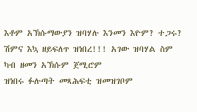እቶም አኽሱማውያን ዝባሃሉ እንመን እዮም? ተጋሩ? ሽምና እኳ ዘይፍለጥ ዝነበረ!!! አገው ዝባሃል ስም ካብ ዘመን አኽሱም ጀሚሮም
ዝነበሩ ፉሉጣት መጻሕፍቲ ዝመዝገቦም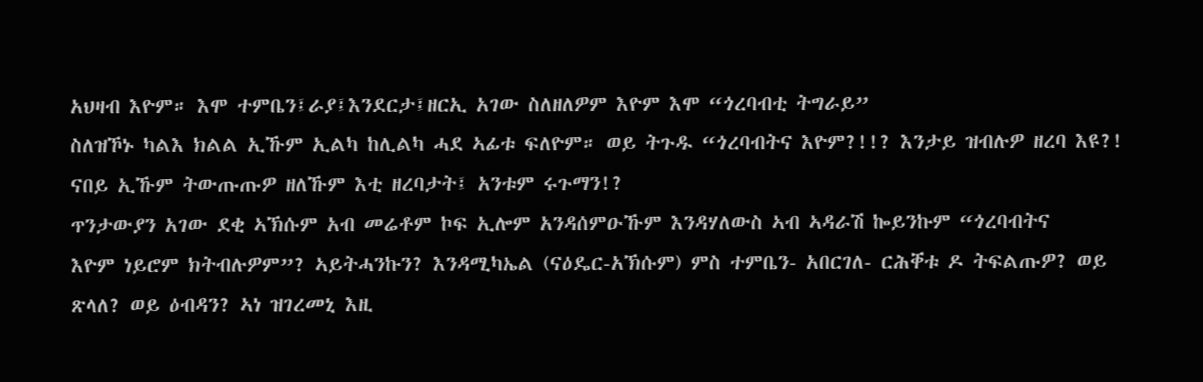አህዛብ እዮም። እሞ ተምቤን፤ራያ፤እንደርታ፤ዘርኢ አገው ስለዘለዎም እዮም እሞ “ጎረባብቲ ትግራይ”
ስለዝኾኑ ካልእ ክልል ኢኹም ኢልካ ከሊልካ ሓደ ኣፊቱ ፍለዮም። ወይ ትጉዱ “ጎረባብትና እዮም?!!? እንታይ ዝብሉዎ ዘረባ እዩ?!
ናበይ ኢኹም ትውጡጡዎ ዘለኹም እቲ ዘረባታት፤ አንቱም ሩጉማን!?
ጥንታውያን አገው ደቂ ኣኽሱም አብ መሬቶም ኮፍ ኢሎም አንዳሰምዑኹም እንዳሃለውስ ኣብ ኣዳራሽ ኰይንኩም “ጎረባብትና
እዮም ነይሮም ክትብሉዎም”? ኣይትሓንኩን? እንዳሚካኤል (ናዕዴር-አኽሱም) ምስ ተምቤን- አበርገለ- ርሕቐቱ ዶ ትፍልጡዎ? ወይ
ጽላለ? ወይ ዕብዳን? ኣነ ዝገረመኒ እዚ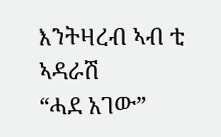እንትዛረብ ኣብ ቲ ኣዳራሽ
“ሓደ አገው”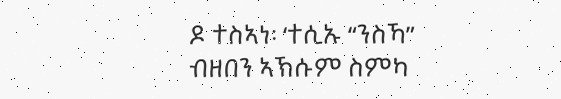ዶ ተስኣነ፡ ‘ተሲኡ “ንስኻ” ብዘበን ኣኽሱም ስምካ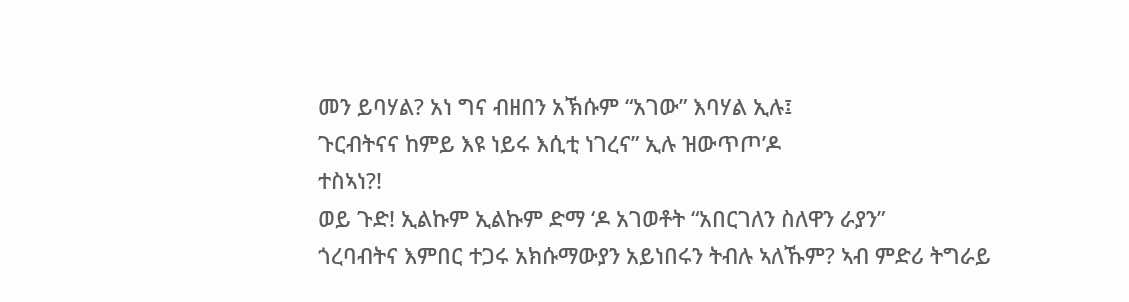መን ይባሃል? አነ ግና ብዘበን አኽሱም “አገው” እባሃል ኢሉ፤
ጉርብትናና ከምይ እዩ ነይሩ እሲቲ ነገረና” ኢሉ ዝውጥጦ’ዶ
ተስኣነ?!
ወይ ጉድ! ኢልኩም ኢልኩም ድማ ‘ዶ አገወቶት “አበርገለን ስለዋን ራያን”
ጎረባብትና እምበር ተጋሩ አክሱማውያን አይነበሩን ትብሉ ኣለኹም? ኣብ ምድሪ ትግራይ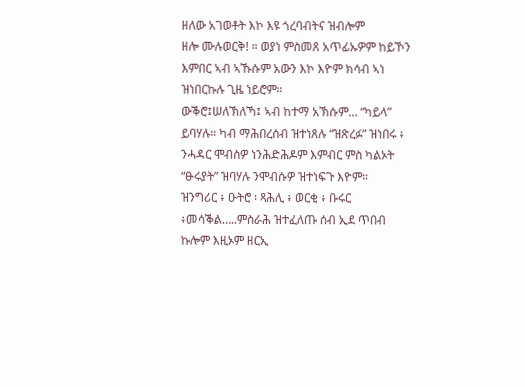ዘለው አገወቶት እኮ እዩ ጎረባብትና ዝብሎም
ዘሎ ሙሉወርቅ! ። ወያነ ምስመጸ አጥፊኡዎም ከይኾን እምበር ኣብ ኣኹሱም አውን እኮ እዮም ክሳብ ኣነ ዝነበርኩሉ ጊዜ ነይሮም።
ውቕሮ፤ሠለኽለኻ፤ ኣብ ከተማ አኽሱም… “ካይላ”
ይባሃሉ። ካብ ማሕበረሰብ ዝተነጸሉ “ዝጽረፉ” ዝነበሩ ፥ ንሓዳር ሞብስዎ ነንሕድሕዶም እምብር ምስ ካልኦት “ፁሩያት” ዝባሃሉ ንሞብሱዎ ዝተነፍጉ እዮም።
ዝንግሪር ፥ ዑትሮ ፡ ጻሕሊ ፥ ወርቂ ፥ ቡሩር ፥መሳቕል…..ምስራሕ ዝተፈለጡ ሰብ ኢደ ጥበብ ኩሎም እዚኦም ዘርኢ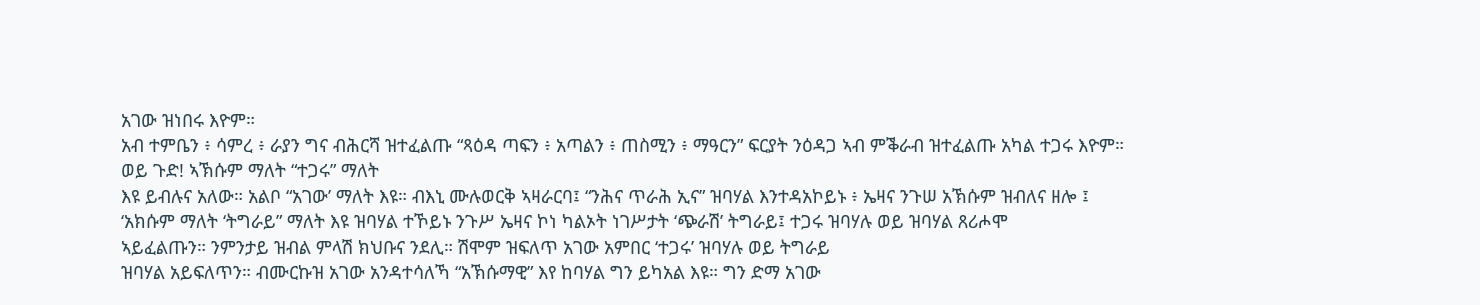አገው ዝነበሩ እዮም።
አብ ተምቤን ፥ ሳምረ ፥ ራያን ግና ብሕርሻ ዝተፈልጡ “ጻዕዳ ጣፍን ፥ አጣልን ፥ ጠስሚን ፥ ማዓርን” ፍርያት ንዕዳጋ ኣብ ምቕራብ ዝተፈልጡ አካል ተጋሩ እዮም።
ወይ ጉድ! ኣኽሱም ማለት “ተጋሩ” ማለት
እዩ ይብሉና አለው። አልቦ “አገው’ ማለት እዩ። ብእኒ ሙሉወርቅ ኣዛራርባ፤ “ንሕና ጥራሕ ኢና” ዝባሃል እንተዳአኮይኑ ፥ ኤዛና ንጉሠ አኽሱም ዝብለና ዘሎ ፤
‘አክሱም ማለት ‘ትግራይ” ማለት እዩ ዝባሃል ተኾይኑ ንጉሥ ኤዛና ኮነ ካልኦት ነገሥታት ‘ጭራሽ’ ትግራይ፤ ተጋሩ ዝባሃሉ ወይ ዝባሃል ጸሪሖሞ
ኣይፈልጡን። ንምንታይ ዝብል ምላሽ ክህቡና ንደሊ። ሽሞም ዝፍለጥ አገው አምበር ‘ተጋሩ’ ዝባሃሉ ወይ ትግራይ
ዝባሃል አይፍለጥን። ብሙርኩዝ አገው አንዳተሳለኻ “አኽሱማዊ” እየ ከባሃል ግን ይካአል እዩ። ግን ድማ አገው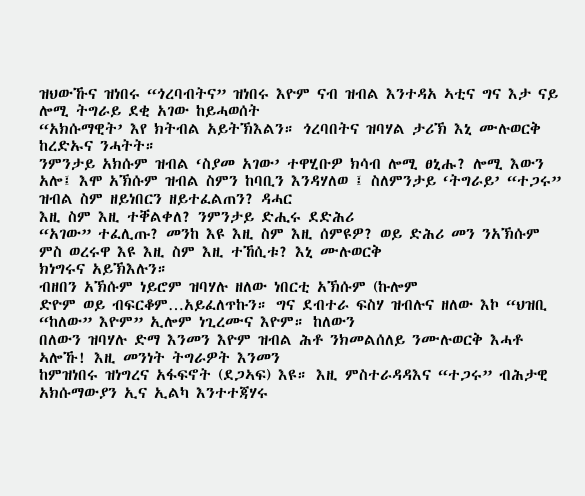ዝህውኹና ዝነበሩ “ጎረባብትና” ዝነበሩ እዮም ናብ ዝብል እንተዳአ ኣቲና ግና እታ ናይ ሎሚ ትግራይ ደቂ አገው ከይሓወሰት
“አክሱማዊት’ እየ ክትብል አይትኽእልን። ጎረባበትና ዝባሃል ታሪኽ እኒ ሙሉወርቅ ከረድኡና ንሓትት።
ንምንታይ አክሱም ዝብል ‘ስያመ አገው’ ተዋሂቡዎ ክሳብ ሎሚ ፀኒሑ? ሎሚ እውን
አሎ፤ እሞ አኽሱም ዝብል ስምን ከባቢን እንዳሃለወ ፤ ስለምንታይ ‘ትግራይ’ “ተጋሩ” ዝብል ስም ዘይነበርን ዘይተፈልጠን? ዳሓር
እዚ ስም እዚ ተቐልቀለ? ንምንታይ ድሒሩ ደድሕሪ
“አገው” ተፈሊጡ? መንከ እዩ እዚ ስም እዚ ሰምዩዎ? ወይ ድሕሪ መን ንአኽሱም ምስ ወረሩዋ እዩ እዚ ስም እዚ ተኸሲቱ? እኒ ሙሉወርቅ
ክነግሩና አይኽእሉን።
ብዘበን አኽሱም ነይሮም ዝባሃሉ ዘለው ነበርቲ አኽሱም (ኩሎም
ድዮም ወይ ብፍርቆም…አይፈለጥኩን። ግና ደብተራ ፍስሃ ዝብሉና ዘለው እኮ “ህዝቢ “ከለው” እዮም” ኢሎም ነጊረሙና እዮም። ከለውን
በለውን ዝባሃሉ ድማ እንመን እዮም ዝብል ሕቶ ንክመልሰለይ ንሙሉወርቅ እሓቶ ኣሎኹ! እዚ መንነት ትግራዎት እንመን
ከምዝነበሩ ዝነግረና አፋፍኖት (ደጋኣፍ) እዩ። እዚ ምስተራዳዳእና “ተጋሩ” ብሕታዊ አክሱማውያን ኢና ኢልካ እንተተጃሃሩ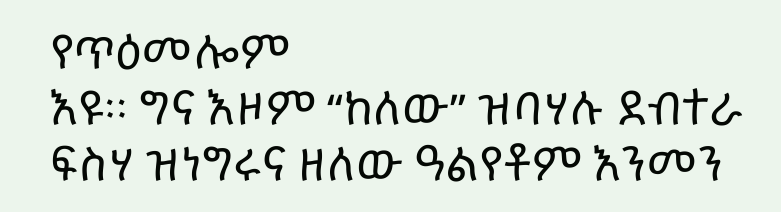የጥዕመሎም
እዩ። ግና እዞም “ከለው” ዝባሃሉ ደብተራ ፍስሃ ዝነግሩና ዘለው ዓልየቶም እንመን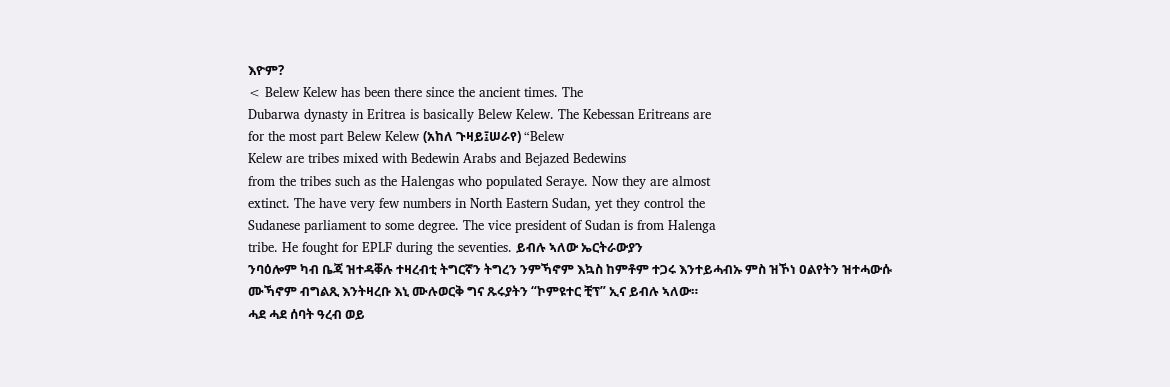እዮም?
< Belew Kelew has been there since the ancient times. The
Dubarwa dynasty in Eritrea is basically Belew Kelew. The Kebessan Eritreans are
for the most part Belew Kelew (አከለ ጉዛይ፤ሠራየ) “Belew
Kelew are tribes mixed with Bedewin Arabs and Bejazed Bedewins
from the tribes such as the Halengas who populated Seraye. Now they are almost
extinct. The have very few numbers in North Eastern Sudan, yet they control the
Sudanese parliament to some degree. The vice president of Sudan is from Halenga
tribe. He fought for EPLF during the seventies. ይብሉ ኣለው ኤርትራውያን
ንባዕሎም ካብ ቤጃ ዝተዳቐሉ ተዛረብቲ ትግርኛን ትግረን ንምኻኖም እኳስ ከምቶም ተጋሩ እንተይሓብኡ ምስ ዝኾነ ዐልየትን ዝተሓውሱ
ሙኻኖም ብግልጺ እንትዛረቡ እኒ ሙሉወርቅ ግና ጹሩያትን “ኮምዩተር ቺፕ” ኢና ይብሉ ኣለው።
ሓደ ሓደ ሰባት ዓረብ ወይ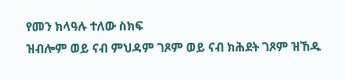የመን ክላዓሉ ተለው ስክፍ
ዝብሎም ወይ ናብ ምህዳም ገጾም ወይ ናብ ክሕደት ገጾም ዝኸዱ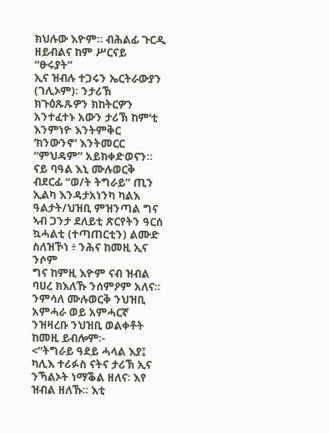ክህሉው እዮም። ብሕልፊ ጉርዲ ዘይብልና ከም ሥርናይ “ፁሩያት”
ኢና ዝብሉ ተጋሩን ኤርትራውያን (ገሊኦም)፡ ንታሪኽ ክጉዕጹጹዎን ክከትርዎን አንተፈተኑ አውን ታሪኽ ከም’ቲ እንምነዮ እንትምቅር
‘ክንውንኖ’ እንትመርር “ምህዳም” አይክቀድወናን።
ናይ ባዓል እኒ ሙሉወርቅ ብደርፊ “ወ/ት ትግራይ” ጢን
ኢልካ እንዳታአነንካ ካልእ ዓልታት/ህዝቢ ምዝንጣል ግና ኣብ ጋንታ ደለይቲ ጽርየትን ዓርሰ ኳሓልቲ (ተጣጠርቲን) ልሙድ
ስለዝኾነ ፥ ንሕና ከመዚ ኢና ንሶም
ግና ከምዚ እዮም ናብ ዝብል ባሀረ ክእለኹ ንሰምዖም አለና። ንምሳለ ሙሉወርቅ ንህዝቢ አምሓራ ወይ አምሓርኛ ንዝዛረቡ ንህዝቢ ወልቀቶት
ከመዚ ይብሎም፡-
<“ትግራይ ዓደይ ሓላል እያ፤ ካሊእ ተሪፉስ ናትና ታሪኽ ኢና ንኻልኦት ነማቕል ዘለና፡ እየ ዝብል ዘለኹ። እቲ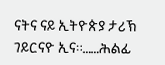ናትና ናይ ኢትዮጵያ ታሪኽ ገይርናዮ ኢና።……ሕልፊ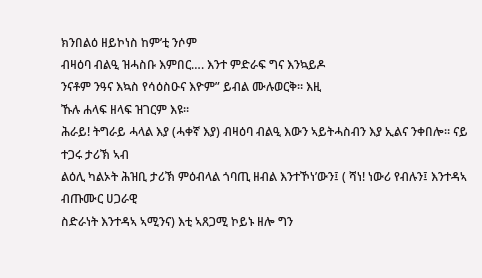ክንበልዕ ዘይኮነስ ከም’ቲ ንሶም
ብዛዕባ ብልዒ ዝሓስቡ እምበር…. እንተ ምድራፍ ግና እንኳይዶ
ንናቶም ንዓና እኳስ የሳዕስዑና እዮም” ይብል ሙሉወርቅ። እዚ
ኹሉ ሐላፍ ዘላፍ ዝገርም እዩ።
ሕራይ! ትግራይ ሓላል እያ (ሓቀኛ እያ) ብዛዕባ ብልዒ እውን ኣይትሓስብን እያ ኢልና ንቀበሎ። ናይ ተጋሩ ታሪኽ ኣብ
ልዕሊ ካልኦት ሕዝቢ ታሪኽ ምዕብላል ጎባጢ ዘብል እንተኾነ’ውን፤ ( ሻነ! ነውሪ የብሉን፤ እንተዳኣ ብጡሙር ሀጋራዊ
ስድራነት እንተዳኣ ኣሚንና) እቲ ኣጸጋሚ ኮይኑ ዘሎ ግን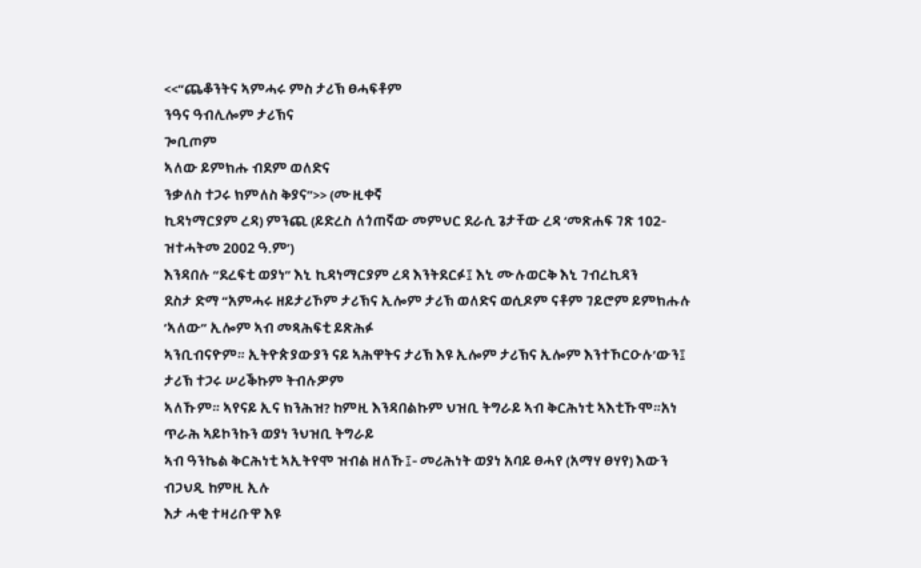<<“ጨቆንትና ኣምሓሩ ምስ ታሪኽ ፀሓፍቶም
ንዓና ዓብሊሎም ታሪኽና
ጐቢጦም
ኣለው ይምክሑ ብደም ወለድና
ንቃለስ ተጋሩ ክምለስ ቅያና”>> (ሙዚቀኛ
ኪዳነማርያም ረዳ) ምንጪ (ይድረስ ለጎጠኛው መምህር ደራሲ ጌታቸው ረዳ ‘መጽሐፍ ገጽ 102- ዝተሓትመ 2002 ዓ.ም’)
እንዳበሉ “ደረፍቲ ወያነ” እኒ ኪዳነማርያም ረዳ እንትደርፉ፤ እኒ ሙሉወርቅ እኒ ገብረኪዳን
ደስታ ድማ “አምሓሩ ዘይታሪኾም ታሪኽና ኢሎም ታሪኽ ወለድና ወሲዶም ናቶም ገይሮም ይምክሑሉ ’ኣለው” ኢሎም ኣብ መጻሕፍቲ ይጽሕፉ
ኣንቢብናዮም። ኢትዮጵያውያን ናይ ኣሕዋትና ታሪኽ እዩ ኢሎም ታሪኽና ኢሎም እንተኾርዑሉ’ውን፤ ታሪኽ ተጋሩ ሠሪቕኩም ትብሉዎም
ኣለኹም። ኣየናይ ኢና ክንሕዝ? ከምዚ እንዳበልኩም ህዝቢ ትግራይ ኣብ ቅርሕነቲ ኣእቲኹሞ።አነ ጥራሕ ኣይኮንኩን ወያነ ንህዝቢ ትግራይ
ኣብ ዓንኬል ቅርሕነቲ ኣኢትየሞ ዝብል ዘለኹ፤- መሪሕነት ወያነ አባይ ፀሓየ (አማሃ ፀሃየ) እውን ብጋህዲ ከምዚ ኢሉ
እታ ሓቂ ተዛሪቡዋ እዩ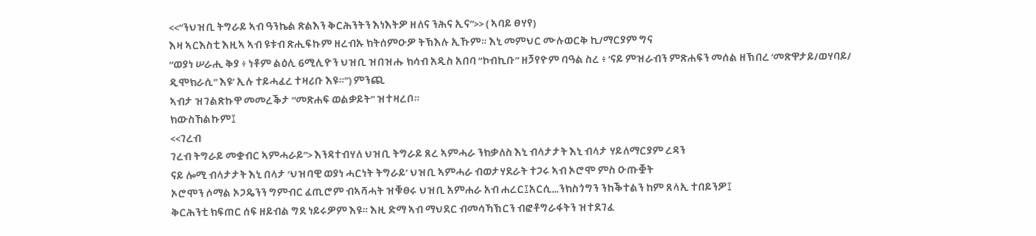<<“ንህዝቢ ትግራይ ኣብ ዓንኬል ጽልእን ቅርሕንትን እነእትዎ ዘለና ንሕና ኢና”>> ( ኣባይ ፀሃየ)
እዛ ኣርእስቲ እዚኣ ኣብ ዩቱብ ጽሒፍኩም ዘረብኡ ክትሰምዑዎ ትኽእሉ ኢኹም። እኒ መምህር ሙሉወርቅ ኪ/ማርያም ግና
“ወያነ ሠራሒ ቅያ ፥ ነቶም ልዕሊ 6ሚሊዮን ህዝቢ ዝበዝሑ ክሳብ አዲስ አበባ “ኮብኪቡ” ዘጛየዮም ባዓል ስረ ፥ ‘ናይ ምዝራብን ምጽሐፍን መሰል ዘኽበረ ‘መጽዋታይ/ወሃባይ/
ዲሞክራሲ” እዩ’ ኢሉ ተይሓፈረ ተዛሪቡ እዩ።”) ምንጪ
ኣብታ ዝገልጽኩዋ መመረቕታ “መጽሐፍ ወልቃይት” ዝተዛረቦ።
ክውስኸልኩም፤
<<ገረብ
ገረብ ትግራይ መቋብር ኣምሓራይ”> እንዳተብሃለ ህዝቢ ትግራይ ጸረ ኣምሓራ ንክቃለስ እኒ ብላታታት እኒ ብላታ ሃይለማርያም ረዳን
ናይ ሎሚ ብላታታት እኒ በላታ ‘ህዝባዊ ወያነ ሓርነት ትግራይ’ ህዝቢ ኣምሓራ ብወታሃደራት ተጋሩ ኣብ ኦሮሞ ምስ ዑጡቛት
ኦሮሞን ሶማል ኦጋዴንን ግምብር ፈጢሮም ብኣሻሓት ዝቑፀሩ ህዝቢ አምሐራ አብ ሐረር፤አርሲ…ንክስጎግን ንከቕተልን ከም ጸላኢ ተበይንዎ፤
ቅርሕንቲ ክፍጠር ሰፍ ዘይብል ግደ ነይሩዎም እዩ። እዚ ድማ ኣብ ማህደር ብመሳኻኽርን ብፎቶግራፋትን ዝተደገፈ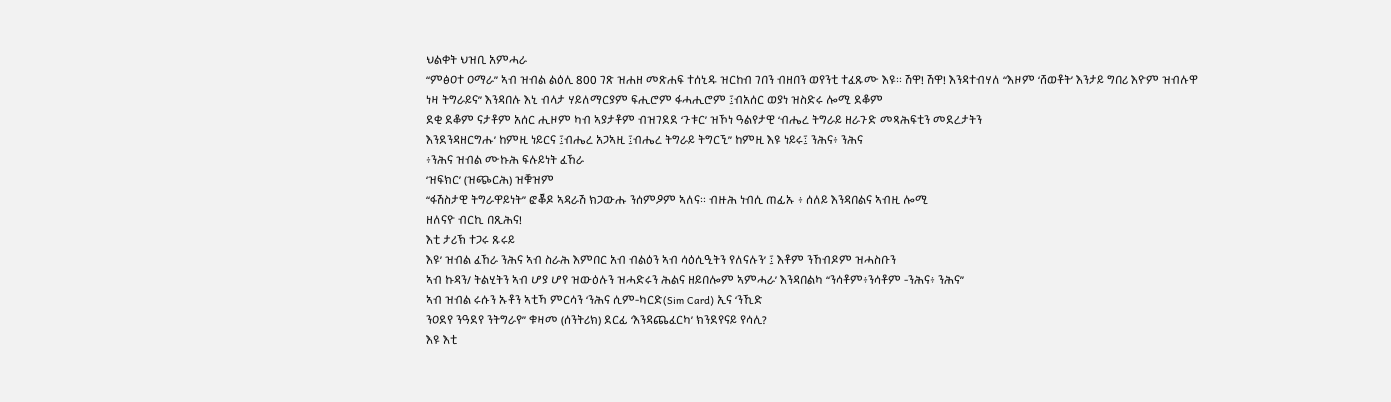ህልቀት ህዝቢ አምሓራ
“ምፅዐተ ዐማራ” ኣብ ዝብል ልዕሊ 800 ገጽ ዝሐዘ መጽሐፍ ተሰኒዱ ዝርከብ ገበን ብዘበን ወየንቲ ተፈጹሙ እዩ። ሽዋ! ሽዋ! እንዳተብሃለ “እዞም ‘ሸወቶት’ እንታይ ግበሪ እዮም ዝብሉዋ
ነዛ ትግራይና” እንዳበሉ እኒ ብላታ ሃይለማርያም ፍሒሮም ፋሓሒሮም ፤ብአሰር ወያነ ዝስድሩ ሎሚ ደቆም
ደቂ ደቆም ናታቶም አሰር ሒዞም ካብ ኣያታቶም ብዝገደደ ‘ጉቱር’ ዝኾነ ዓልየታዊ ‘ብሔረ ትግራይ ዘራጉድ መጻሕፍቲን መደረታትን
እንደንዳዘርግሑ’ ከምዚ ነይርና ፤ብሔረ አጋኣዚ ፤ብሔረ ትግራይ ትግርኚ” ከምዚ እዩ ነይሩ፤ ንሕና፥ ንሕና
፥ንሕና ዝብል ሙኩሕ ፍሉይነት ፈኸራ
‘ዝፍክር’ (ዝጭርሕ) ዝቑዝም
“ፋሽስታዊ ትግራዋይነት” ፎቖዶ ኣዳራሽ ክጋውሑ ንሰምዖም ኣለና። ብዙሕ ነብሲ ጠፊኡ ፥ ሰለይ እንዳበልና ኣብዚ ሎሚ
ዘለናዮ ብርኪ በጺሕና!
እቲ ታሪኽ ተጋሩ ጹሩይ
እዩ’ ዝብል ፈኸራ ንሕና ኣብ ስራሕ እምበር አብ ብልዕን ኣብ ሳዕሲዒትን የለናሉን’ ፤ እቶም ንኸብዶም ዝሓስቡን
ኣብ ኩዳን/ ትልሂትን ኣብ ሆያ ሆየ ዝውዕሉን ዝሓድሩን ሕልና ዘይበሎም ኣምሓራ’ እንዳበልካ “ንሳቶም፥ንሳቶም -ንሕና፥ ንሕና”
ኣብ ዝብል ሩሱን ኡቶን ኣቲኻ ምርሳን ‘ንሕና ሲም-ካርድ(Sim Card) ኢና ‘ንኺድ
ንዐደየ ንዓደየ ንትግራየ” ቁዛመ (ሰንትሪክ) ደርፊ ‘እንዳጨፈርካ’ ክንደየናይ የሳሊ?
እዩ እቲ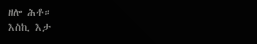ዘሎ ሕቶ።
እስኪ እታ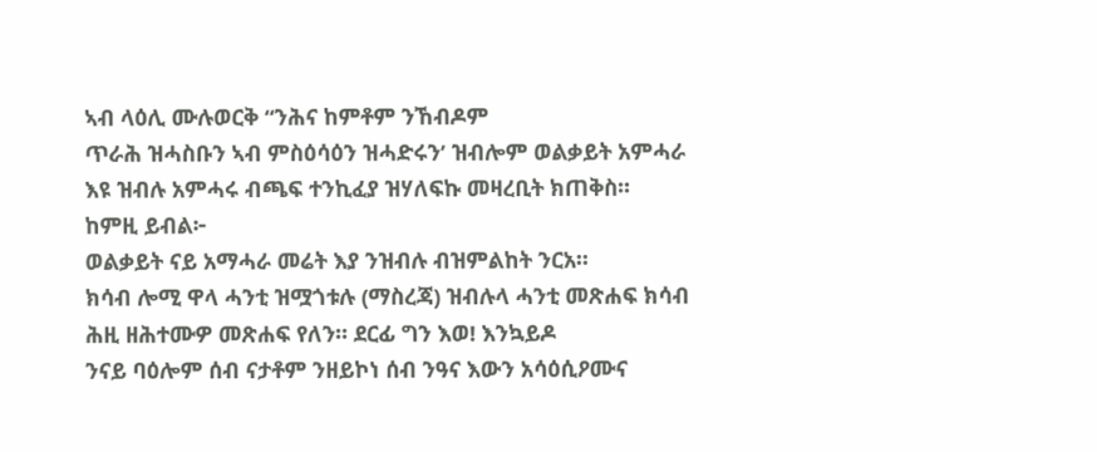ኣብ ላዕሊ ሙሉወርቅ “ንሕና ከምቶም ንኸብዶም
ጥራሕ ዝሓስቡን ኣብ ምስዕሳዕን ዝሓድሩን’ ዝብሎም ወልቃይት አምሓራ እዩ ዝብሉ አምሓሩ ብጫፍ ተንኪፈያ ዝሃለፍኩ መዛረቢት ክጠቅስ።
ከምዚ ይብል፦
ወልቃይት ናይ አማሓራ መሬት እያ ንዝብሉ ብዝምልከት ንርአ።
ክሳብ ሎሚ ዋላ ሓንቲ ዝሟጎቱሉ (ማስረጃ) ዝብሉላ ሓንቲ መጽሐፍ ክሳብ ሕዚ ዘሕተሙዎ መጽሐፍ የለን። ደርፊ ግን እወ! እንኳይዶ
ንናይ ባዕሎም ሰብ ናታቶም ንዘይኮነ ሰብ ንዓና እውን አሳዕሲዖሙና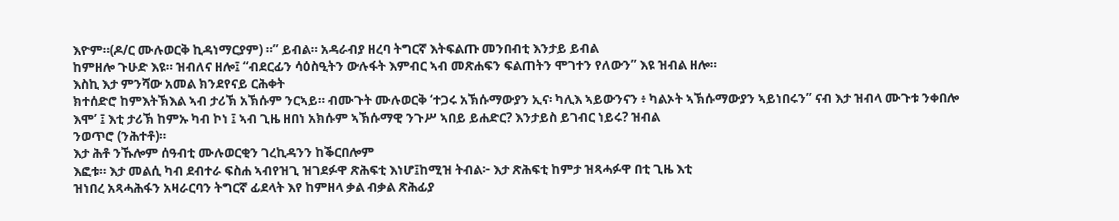እዮም።(ዶ/ር ሙሉወርቅ ኪዳነማርያም) ።” ይብል። አዳራብያ ዘረባ ትግርኛ እትፍልጡ መንበብቲ እንታይ ይብል
ከምዘሎ ጉሁድ እዩ። ዝብለና ዘሎ፤ “ብደርፊን ሳዕስዒትን ውሉፋት እምብር ኣብ መጽሐፍን ፍልጠትን ሞገተን የለውን” እዩ ዝብል ዘሎ።
እስኪ እታ ምንሻው አመል ክንደየናይ ርሕቀት
ክተሰድሮ ከምእትኽእል ኣብ ታሪኽ አኽሱም ንርኣይ። ብሙጉት ሙሉወርቅ ‘ተጋሩ አኽሱማውያን ኢና፡ ካሊእ ኣይውንናን ፥ ካልኦት ኣኽሱማውያን ኣይነበሩን” ናብ እታ ዝብላ ሙጉቱ ንቀበሎ
እሞ’ ፤ እቲ ታሪኽ ከምኡ ካብ ኮነ ፤ ኣብ ጊዜ ዘበነ አክሱም ኣኽሱማዊ ንጉሥ ኣበይ ይሐድር? እንታይስ ይገብር ነይሩ? ዝብል
ንወጥሮ (ንሕተቶ)።
እታ ሕቶ ንኹሎም ሰዓብቲ ሙሉወርቂን ገረኪዳንን ከቕርበሎም
እፎቱ። እታ መልሲ ካብ ደብተራ ፍስሐ ኣብየዝጊ ዝገደፉዋ ጽሕፍቲ እነሆ፤ከሚዝ ትብል፦ እታ ጽሕፍቲ ከምታ ዝጻሓፉዋ በቲ ጊዜ እቲ
ዝነበረ አጻሓሕፋን አዛራርባን ትግርኛ ፊደላት እየ ከምዘላ ቃል ብቃል ጽሕፊያ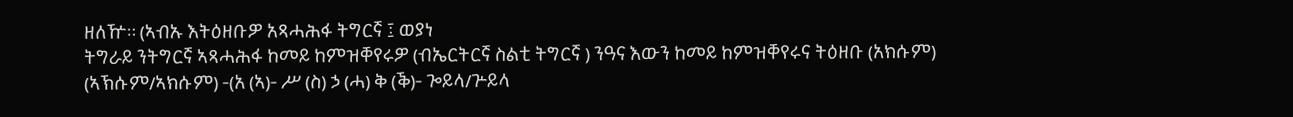ዘለዅ። (ኣብኡ እትዕዘቡዎ አጻሓሕፋ ትግርኛ ፤ ወያነ
ትግራይ ንትግርኛ ኣጻሓሕፋ ከመይ ከምዝቐየሩዎ (ብኤርትርኛ ስልቲ ትግርኛ ) ንዓና እውን ከመይ ከምዝቐየሩና ትዕዘቡ (አክሱም)
(ኣኽሱም/ኣክሱም) -(አ (ኣ)- ሥ (ስ) ኃ (ሓ) ቅ (ቕ)- ጐይላ/ጕይላ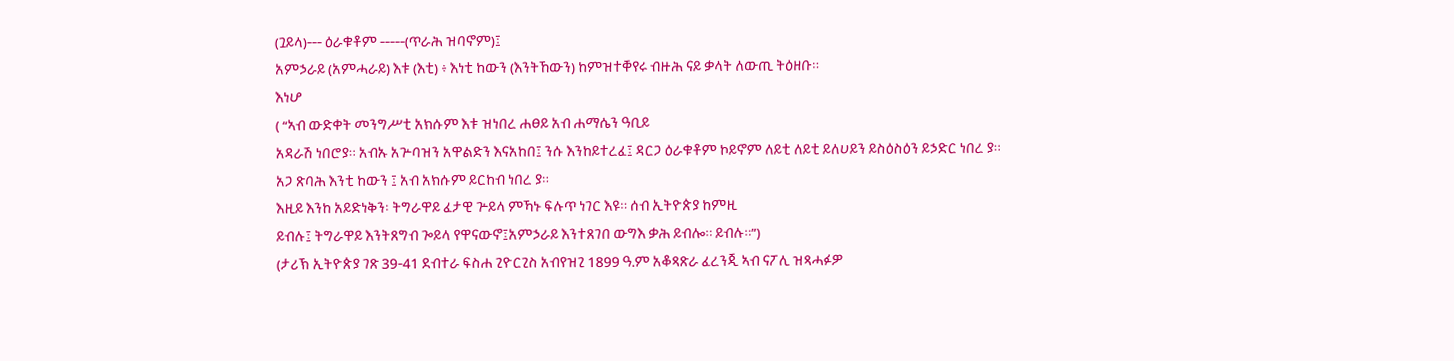(ጓይላ)--- ዕራቁቶም -----(ጥራሕ ዝባኖም)፤
አምኃራይ (አምሓራይ) እቱ (እቲ) ፥ እነቲ ከውን (እንትኸውን) ከምዝተቐየሩ ብዙሕ ናይ ቃላት ለውጢ ትዕዘቡ።
እነሆ
( “ኣብ ውድቀት መንግሥቲ አክሱም እቱ ዝነበረ ሐፀይ አብ ሐማሴን ዓቢይ
አዳራሽ ነበሮያ። አብኡ አጕባዝን አዋልድን እናአከበ፤ ንሱ እንከይተረፈ፤ ዳርጋ ዕራቁቶም ኮይኖም ለይቲ ለይቲ ይለሀይን ይስዕስዕን ይኃድር ነበረ ያ።
አጋ ጽባሕ እንቲ ከውን ፤ አብ አክሱም ይርከብ ነበረ ያ።
እዚይ እንከ አይድነቅን፡ ትግራዋይ ፈታዊ ጕይላ ምኻኑ ፍሉጥ ነገር እዩ። ሰብ ኢትዮጵያ ከምዚ
ይብሉ፤ ትግራዋይ እንትጸግብ ጐይላ የዋናውኖ፤አምኃራይ እንተጸገበ ውግእ ቃሕ ይብሎ። ይብሉ።”)
(ታሪኽ ኢትዮጵያ ገጽ 39-41 ደብተራ ፍስሐ ጊዮርጊስ አብየዝጊ 1899 ዓ.ም አቆጻጽራ ፈረንጂ ኣብ ናፖሊ ዝጻሓፉዎ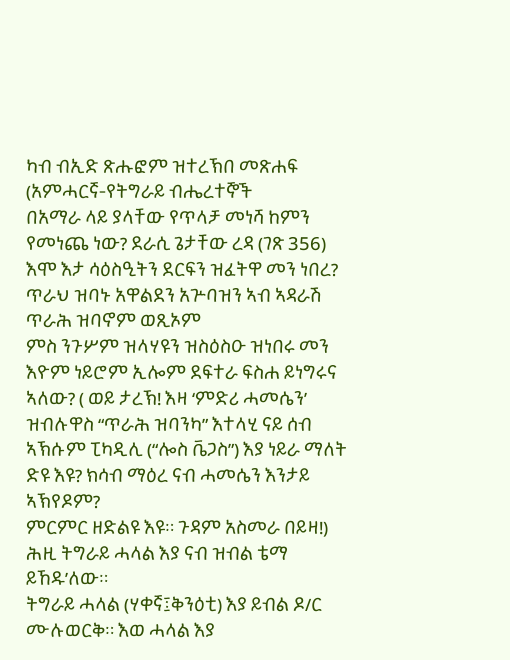ካብ ብኢድ ጽሑፎም ዝተረኽበ መጽሐፍ (አምሓርኛ-የትግራይ ብሔረተኞች
በአማራ ላይ ያላቸው የጥላቻ መነሻ ከምን የመነጨ ነው? ደራሲ ጌታቸው ረዳ (ገጽ 356)
እሞ እታ ሳዕስዒትን ደርፍን ዝፈትዋ መን ነበረ? ጥራህ ዝባኑ አዋልደን አጕባዝን ኣብ ኣዳራሽ ጥራሕ ዝባኖም ወጺኦም
ምስ ንጉሦም ዝላሃዩን ዝስዕስዑ ዝነበሩ መን እዮም ነይሮም ኢሎም ደፍተራ ፍስሐ ይነግሩና ኣለው? ( ወይ ታረኽ! እዛ ‘ምድሪ ሓመሴን’
ዝብሉዋስ “ጥራሕ ዝባንካ” እተላሂ ናይ ሰብ ኣኽሱም ፒካዲሊ (“ሎስ ቬጋስ”) እያ ነይራ ማለት ድዩ እዩ? ክሳብ ማዕረ ናብ ሓመሴን እንታይ ኣኽየዶም?
ምርምር ዘድልዩ እዩ። ጉዳም አስመራ በይዛ!)
ሕዚ ትግራይ ሓላል እያ ናብ ዝብል ቴማ ይኸዱ’ለው።
ትግራይ ሓላል (ሃቀኛ፤ቅንዕቲ) እያ ይብል ዶ/ር ሙሉወርቅ። እወ ሓላል እያ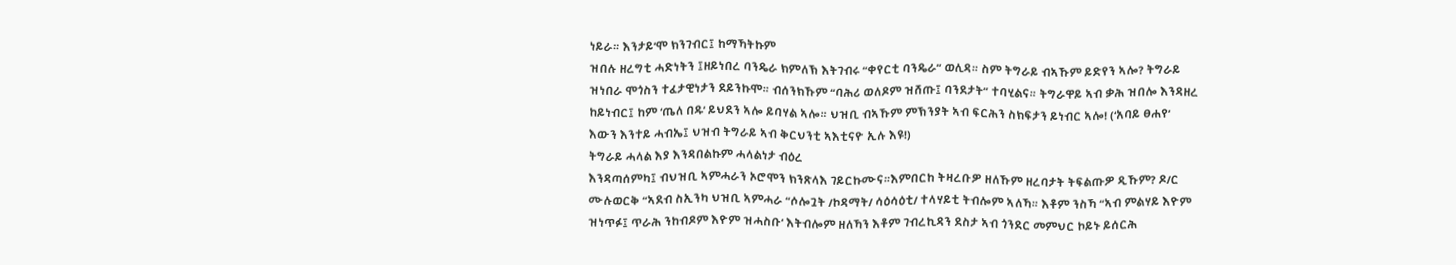ነይራ። እንታይ’ሞ ክንገብር፤ ከማኻትኩም
ዝበሉ ዘረግቲ ሓድነትን ፤ዘይነበረ ባንዴራ ክምለኽ እትገብሩ “ቀየርቲ ባንዴራ” ወሊዳ። ስም ትግራይ ብኣኹም ይድየን ኣሎ? ትግራይ
ዝነበራ ሞጎስን ተፈታዊነታን ደይንኩሞ። ብሰንክኹም “ባሕሪ ወለዶም ዝሸጡ፤ ባንደታት” ተባሂልና። ትግራዋይ ኣብ ቃሕ ዝበሎ እንዳዘረ
ከይነብር፤ ከም ‘ጤለ በዱ’ ይህደን ኣሎ ይባሃል ኣሎ። ህዝቢ ብኣኹም ምኽንያት ኣብ ፍርሕን ስክፍታን ይነብር ኣሎ! (‘አባይ ፀሐየ’
እውን እንተይ ሓብኤ፤ ህዝብ ትግራይ ኣብ ቅርህንቲ ኣእቲናዮ ኢሉ እዩ!)
ትግራይ ሓላል እያ እንዳበልኩም ሓላልነታ ብዕረ
እንዳጣሰምካ፤ ብህዝቢ ኣምሓራን ኦሮሞን ክንጽላእ ገይርኩሙና።እምበርከ ትዛረቡዎ ዘለኹም ዘረባታት ትፍልጡዎ ዲኹም? ዶ/ር
ሙሉወርቅ “ኣደብ ስኢንካ ህዝቢ ኣምሓራ “ሶሎጓት /ኮዳማት/ ሳዕሳዕቲ/ ተላሃይቲ ትብሎም ኣለኻ። እቶም ንስኻ “ኣብ ምልሃይ እዮም
ዝነጥፉ፤ ጥራሕ ንከብዶም እዮም ዝሓስቡ’ እትብሎም ዘለኻን እቶም ገብረኪዳን ደስታ ኣብ ጎንደር መምህር ኮይኑ ይሰርሕ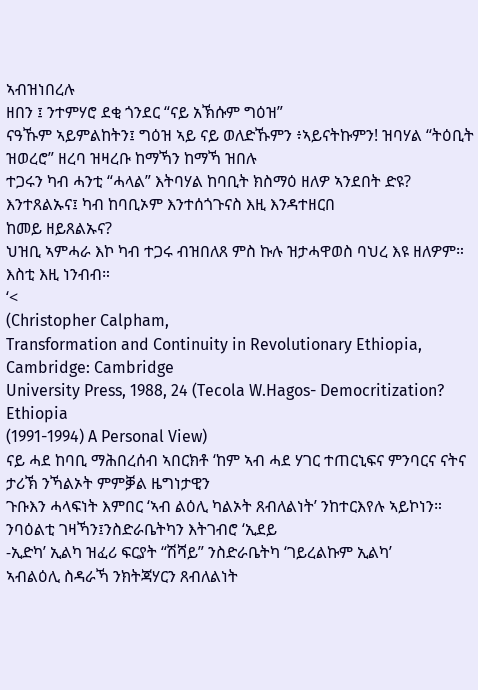ኣብዝነበረሉ
ዘበን ፤ ንተምሃሮ ደቂ ጎንደር “ናይ አኽሱም ግዕዝ”
ናዓኹም ኣይምልከትን፤ ግዕዝ ኣይ ናይ ወለድኹምን ፥ኣይናትኩምን! ዝባሃል “ትዕቢት ዝወረሮ” ዘረባ ዝዛረቡ ከማኻን ከማኻ ዝበሉ
ተጋሩን ካብ ሓንቲ “ሓላል” እትባሃል ከባቢት ክስማዕ ዘለዎ ኣንደበት ድዩ? እንተጸልኡና፤ ካብ ከባቢኦም እንተሰጎጉናስ እዚ እንዳተዘርበ
ከመይ ዘይጸልኡና?
ህዝቢ ኣምሓራ እኮ ካብ ተጋሩ ብዝበለጸ ምስ ኩሉ ዝታሓዋወስ ባህረ እዩ ዘለዎም።
እስቲ እዚ ነንብብ።
‘<
(Christopher Calpham,
Transformation and Continuity in Revolutionary Ethiopia, Cambridge: Cambridge
University Press, 1988, 24 (Tecola W.Hagos- Democritization? Ethiopia
(1991-1994) A Personal View)
ናይ ሓደ ከባቢ ማሕበረሰብ ኣበርክቶ ‘ከም ኣብ ሓደ ሃገር ተጠርኒፍና ምንባርና ናትና ታሪኽ ንኻልኦት ምምቓል ዜግነታዊን
ጉቡእን ሓላፍነት እምበር ‘ኣብ ልዕሊ ካልኦት ጸብለልነት’ ንከተርእየሉ ኣይኮነን። ንባዕልቲ ገዛኻን፤ንስድራቤትካን እትገብሮ ‘ኢደይ
-ኢድካ’ ኢልካ ዝፈሪ ፍርያት “ሽሻይ” ንስድራቤትካ ‘ገይረልኩም ኢልካ’
ኣብልዕሊ ስዳራኻ ንክትጃሃርን ጸብለልነት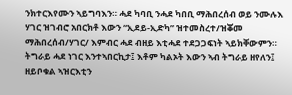ንክተርእየሙን ኣይግባእን። ሓደ ካባቢ ንሓደ ካበቢ ማሕበረሰብ ወይ ንሙሉእ
ሃገር ዝገብሮ አበርክቶ እውን “ኢደይ-ኢድካ” ዝተመስረተ/ዝቖመ ማሕበረሰብ/ሃገር/ እምብር ሓደ ብዘይ እቲሓደ ተደጋጋፍነት ኣይክቐውምን።
ትግራይ ሓደ ነገር እንተኣበርኪታ፤ እቶም ካልኦት እውን ኣብ ትግራይ ዘየለን፤ ዘይቦቁል ኣዝርእቲን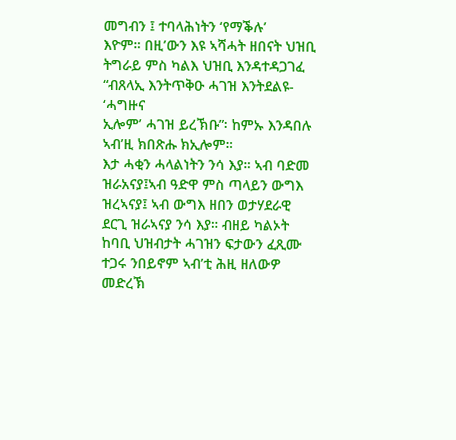መግብን ፤ ተባላሕነትን ‘የማቕሉ’
እዮም። በዚ’ውን እዩ ኣሻሓት ዘበናት ህዝቢ ትግራይ ምስ ካልእ ህዝቢ እንዳተዳጋገፈ “ብጸላኢ እንትጥቅዑ ሓገዝ እንትደልዩ- ‘ሓግዙና
ኢሎም’ ሓገዝ ይረኽቡ”፡ ከምኡ እንዳበሉ ኣብ’ዚ ክበጽሑ ክኢሎም።
እታ ሓቂን ሓላልነትን ንሳ እያ። ኣብ ባድመ ዝራአናያ፤ኣብ ዓድዋ ምስ ጣላይን ውግእ ዝረኣናያ፤ ኣብ ውግእ ዘበን ወታሃደራዊ
ደርጊ ዝራኣናያ ንሳ እያ። ብዘይ ካልኦት ከባቢ ህዝብታት ሓገዝን ፍታውን ፈጺሙ ተጋሩ ንበይኖም ኣብ’ቲ ሕዚ ዘለውዎ መድረኽ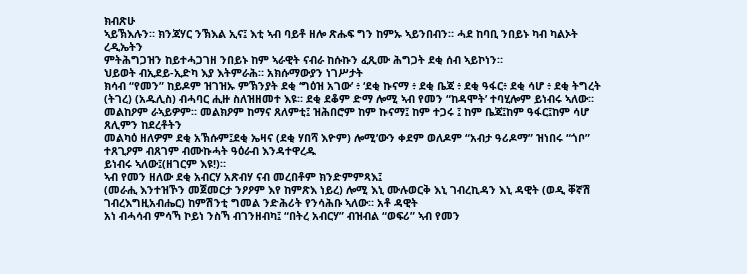ክብጽሁ
ኣይኽእሉን። ክንጃሃር ንኽእል ኢና፤ እቲ ኣብ ባይቶ ዘሎ ጽሑፍ ግን ከምኡ ኣይንበብን። ሓደ ከባቢ ንበይኑ ካብ ካልኦት ረዲኤትን
ምትሕግጋዝን ከይተሓጋገዘ ንበይኑ ከም ኣራዊት ናብራ ከሱኩን ፈጺሙ ሕግጋት ደቂ ሰብ ኣይኮነን።
ህይወት ብኢደይ-ኢድካ እያ እትምራሕ። አክሱማውያን ነገሥታት
ክሳብ “የመን” ከይዶም ዝገዝኡ ምኽንያት ደቂ ‘ግዕዝ አገው’ ፥ ‘ደቂ ኩናማ ፥ ደቂ ቤጃ ፥ ደቂ ዓፋር፥ ደቂ ሳሆ ፥ ደቂ ትግረት
(ትገረ) (አዱሊስ) ብሓባር ሒዙ ስለዝዘመተ እዩ። ደቂ ደቆም ድማ ሎሚ ኣብ የመን “ከዳሞት’ ተባሂሎም ይነብሩ ኣለው።
መልከዖም ራኣይዎም። መልክዖም ከማና ጸለምቲ፤ ዝሕበሮም ከም ኩናማ፤ ከም ተጋሩ ፤ ከም ቤጃ፤ከም ዓፋር፤ከም ሳሆ ጸሊምን ከደረቶትን
መልካዕ ዘለዎም ደቂ አኽሱም፤ደቂ ኤዛና (ደቂ ሃበሻ እዮም) ሎሚ’ውን ቀደም ወለዶም “አብታ ዓሪዶማ” ዝነበሩ “ጎቦ” ተጸጊዖም ብጸገም ብሙኩሓት ዓዕራብ እንዳተዋረዱ
ይነብሩ ኣለው፤(ዘገርም እዩ!)።
ኣብ የመን ዘለው ደቂ አብርሃ አጽብሃ ናብ መረበቶም ክንድምምጻእ፤
(መራሒ እንተዝኾን መጀመርታ ንዖዖም እየ ከምጽእ ነይረ) ሎሚ እኒ ሙሉወርቅ እኒ ገብረኪዳን እኒ ዳዊት (ወዲ ቐኛሽ ገብረእግዚአብሔር) ከምሽንቲ ግመል ንድሕሪት የንሳሕቡ ኣለው። አቶ ዳዊት
አነ ብሓሳብ ምሳኻ ኮይነ ንስኻ ብገንዘብካ፤ “በትረ አብርሃ” ብዝብል “ወፍሪ” ኣብ የመን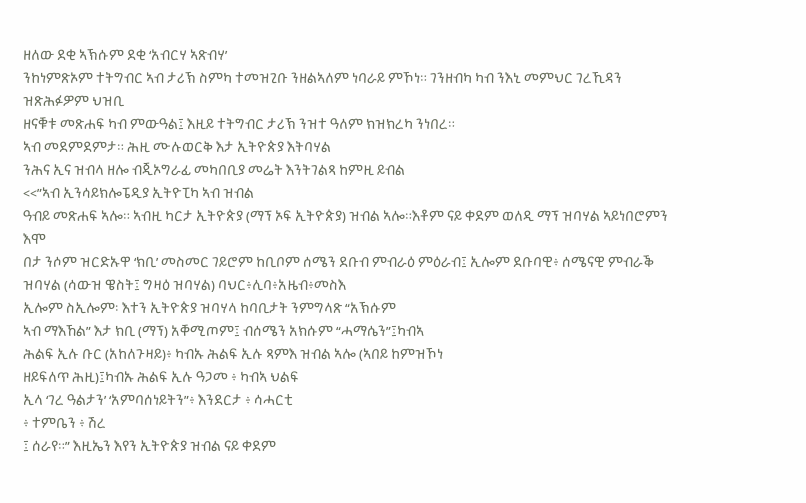ዘለው ደቂ ኣኽሱም ደቂ ‘አብርሃ ኣጽብሃ’
ንከነምጽኦም ተትግብር ኣብ ታሪኽ ስምካ ተመዝጊቡ ንዘልኣለም ነባራይ ምኾነ። ገንዘብካ ካብ ንእኒ መምህር ገረኺዳን ዝጽሕፉዎም ህዝቢ
ዘናቑቱ መጽሐፍ ካብ ምውዓል፤ እዚይ ተትግብር ታሪኽ ንዝተ ዓለም ክዝክረካ ንነበረ።
ኣብ መደምደምታ። ሕዚ ሙሉወርቅ እታ ኢትዮጵያ እትባሃል
ንሕና ኢና ዝብላ ዘሎ ብጂኦግራፊ መካበቢያ መሬት እንትገልጻ ከምዚ ይብል
<<”ኣብ ኢንሳይክሎፔዲያ ኢትዮፒካ ኣብ ዝብል
ዓብይ መጽሐፍ ኣሎ። ኣብዚ ካርታ ኢትዮጵያ (ማፕ ኦፍ ኢትዮጵያ) ዝብል ኣሎ።እቶም ናይ ቀደም ወለዲ ማፕ ዝባሃል ኣይነበሮምን እሞ
በታ ንሶም ዝርድኡዋ ‘ክቢ’ መስመር ገይሮም ከቢቦም ሰሜን ደቡብ ምብራዕ ምዕራብ፤ ኢሎም ደቡባዊ፥ ሰሜናዊ ምብራቕ ዝባሃል (ሳውዝ ዌስት፤ ግዛዕ ዝባሃል) ባህር፥ሊባ፥አዜብ፥መስእ
ኢሎም ስኢሎም፡ እተን ኢትዮጵያ ዝባሃላ ከባቢታት ንምግላጽ “አኽሱም
ኣብ ማእኸል” እታ ክቢ (ማፕ) አቐሚጦም፤ ብሰሜን አክሱም “ሓማሴን”፤ካብኣ
ሕልፍ ኢሉ ቡር (አከለጉዛይ)፥ ካብኡ ሕልፍ ኢሉ ጻምእ ዝብል ኣሎ (ኣበይ ከምዝኾነ
ዘይፍለጥ ሕዚ)፤ካብኡ ሕልፍ ኢሉ ዓጋመ ፥ ካብኣ ህልፍ
ኢላ ‘ገረ ዓልታን’ ‘አምባሰነይትን”፥ እንደርታ ፥ ሳሓርቲ
፥ ተምቤን ፥ ሽረ
፤ ሰራየ።” እዚኤን እየን ኢትዮጵያ ዝብል ናይ ቀደም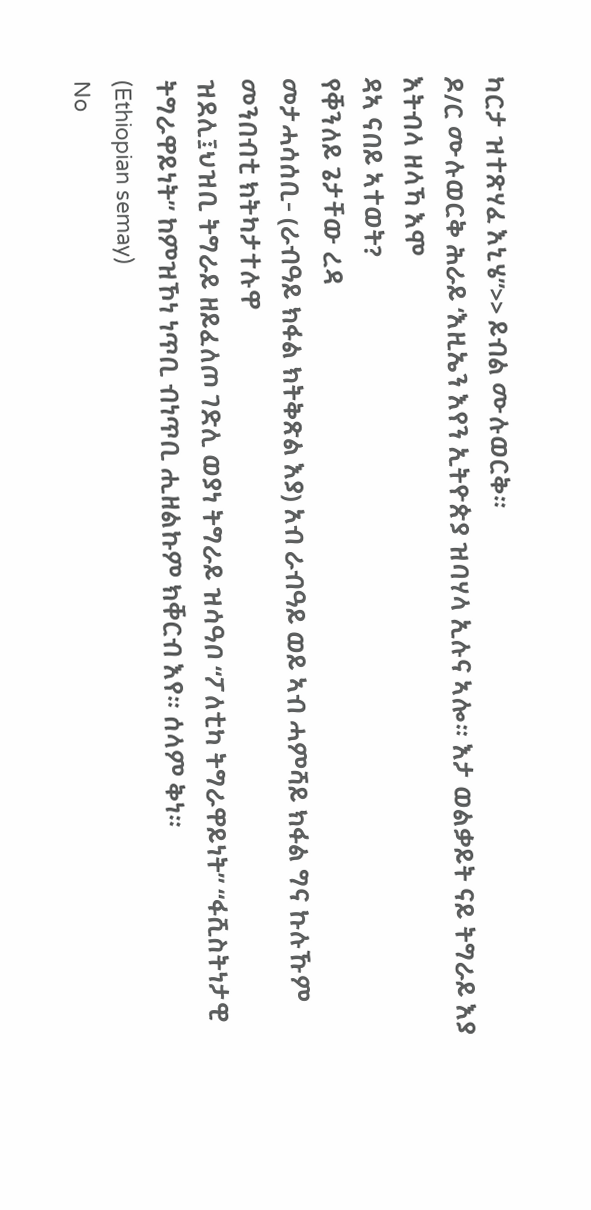ካርታ ዝተጽሃፈ እኒሄ”>> ይብል ሙሉወርቅ።
ዶ/ር ሙሉወርቅ ሕራይ ‘እዚኤን እየን ኢትዮጵያ ዝባሃላ ኢሉና ኣሎ። እታ ወልቃይት ናይ ትግራይ እያ እትብላ ዘላኻ እሞ
ዳኣ ናበይ ኣተወት?
የቐንለይ ጌታቸው ረዳ
መታሓሳሰቢ- (ራብዓይ ክፋል ክትቅጽል እያ) አብ ራብዓይ ወይ ኣብ ሓምሻይ ክፋል ግና ኩሉኹም መንበብቲ ክትካታተሉዋ
ዝደሊ፤ህዝቢ ትግራይ ዘይፈለጦ ገድሊ ወያነ ትግራይ ዝሳዓቦ “ፖለቲካ ትግራዋይነት” “ፋሺስትነታዊ ትግራዋይነት” ከምዝኾነ ነጥቢ ብነጥቢ ሒዘልኩም ክቐርብ እየ። ሰላም ቅነ።
(Ethiopian semay)
No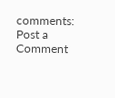comments:
Post a Comment